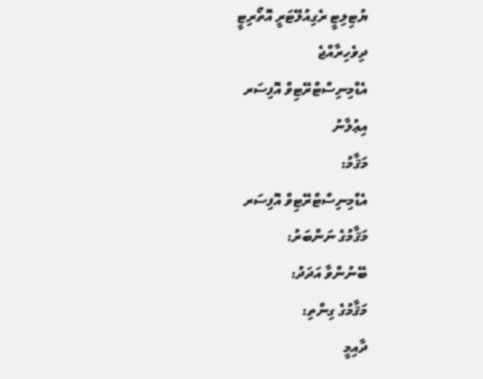ޔުޓިލިޓީ ރެގިއުލޭޓަރީ އޮތޯރިޓީ
ދިވެހިރާއްޖެ
އެޑްމިނިސްޓްރޭޓިވް އޮފިސަރ
އިޢުލާނު
މަޤާމު:
އެޑްމިނިސްޓްރޭޓިވް އޮފިސަރ
މަޤާމުގެ ނަންބަރު:
ބޭނުންވާ އަދަދު:
މަޤާމުގެ ގިންތި:
ދާއިމީ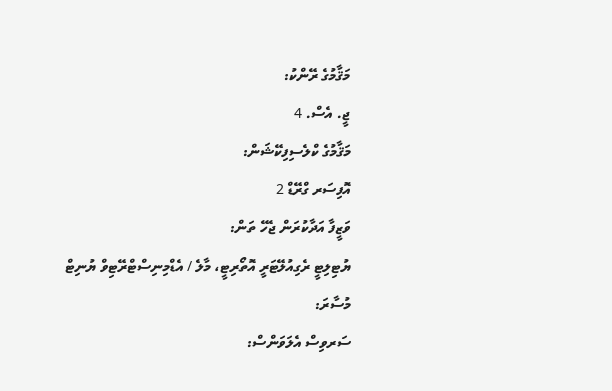މަޤާމުގެ ރޭންކު:
ޖީ. އެސް. 4
މަޤާމުގެ ކްލެސިފިކޭޝަން:
އޮފިސަރ ގްރޭޑް 2
ވަޒީފާ އަދާކުރަން ޖެހޭ ތަން:
ޔުޓިލިޓީ ރެގިއުލޭޓަރީ އޮތޯރިޓީ، މާލެ / އެޑްމިނިސްޓްރޭޓިވް ޔުނިޓް
މުސާރަ:
ސަރވިސް އެލަވަންސް: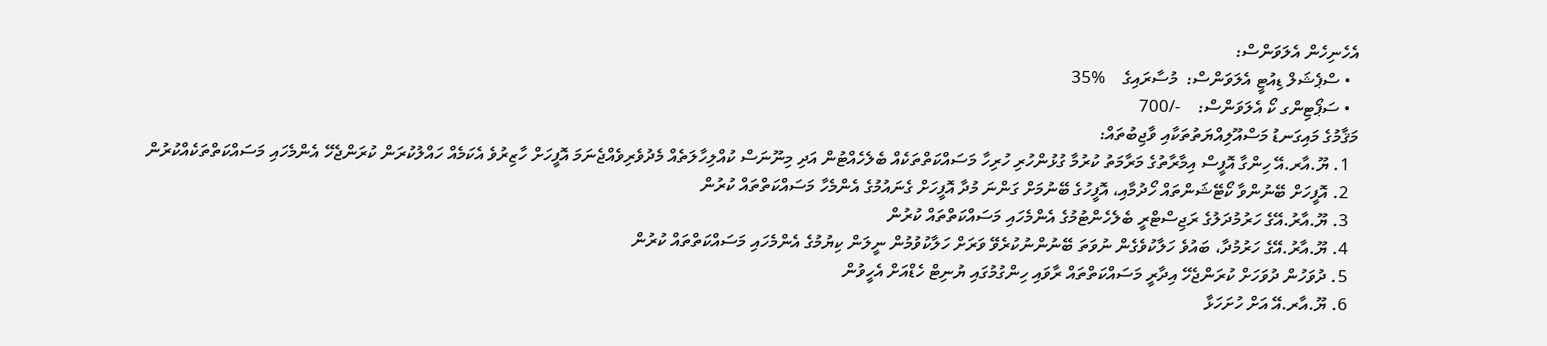އެހެނިހެން އެލަވަންސް:
  • ސްޕެޝަލް ޑިއުޓީ އެލަވަންސް:  މުސާރައިގެ    %35
  • ސަޕޯޓިންގ ކޯ އެލަވަންސް:    -/700
މަޤާމުގެ މައިގަނޑު މަސްއޫލިއްޔަތުތަކާއި ވާޖިބުތައް:
  1. ޔޫ.އާރ.އޭ ހިންގާ އޮފީސް އިމާރާތުގެ މަރާމަތު ކުރުމާ ގުޅުންހުރި ހުރިހާ މަސައްކަތްތަކެއް ބެލެހެއްޓުން އަދި މިނޫނަސް ކުއްލިހާލަތެއް މެދުވެރިވެއްޖެނަމަ އޮފީހަށް ހާޒިރުވެ އެކަމެއް ހައްލުކުރަން ކުރަންޖެހޭ އެންމެހައި މަސައްކަތްތަކެއްކުރުން
  2. އޮފީހަށް ބޭނުންވާ ކޯޓޭޝަންތައް ހޯދުމާއި، އޮފީހުގެ ބޭނުމަށް ގަންނަ މުދާ އޮފީހަށް ގެނައުމުގެ އެންމެހާ މަސައްކަތްތައް ކުރުން
  3. ޔޫ.އާރު.އޭގެ ހަރުމުދަލުގެ ރަޖިސްޓްރީ ބެލެހެންޓުމުގެ އެންމެހައި މަސައްކަތްތައް ކުރުން
  4. ޔޫ.އާރު.އޭގެ ހަރުމުދާ، ބައުވެ ހަލާކުވެގެން ނުވަތަ ބޭނުންނުކުރެވޭ ވަރަށް ހަލާކުވުމުން ނީލަން ކިޔުމުގެ އެންމެހައި މަސައްކަތްތައް ކުރުން
  5. ދުވަހުން ދުވަހަށް ކުރަންޖެހޭ އިދާރީ މަސައްކަތްތައް ރާވައި ހިންގުމުގައި ޔުނިޓް ހެޑްއަށް އެހީވުން
  6. ޔޫ.އާރ.އޭ އަށް ހުށަހަޅާ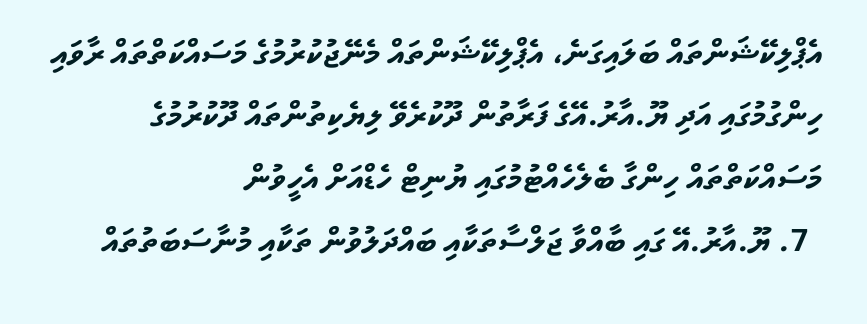އެޕްލިކޭޝަންތައް ބަލައިގަނެ، އެޕްލިކޭޝަންތައް މެނޭޖުކުރުމުގެ މަސައްކަތްތައް ރާވައި ހިންގުމުގައި އަދި ޔޫ.އާރު.އޭގެ ފަރާތުން ދޫކުރެވޭ ލިޔެކިތުންތައް ދޫކުރުމުގެ މަސައްކަތްތައް ހިންގާ ބެލެހެއްޓުމުގައި ޔުނިޓް ހެޑްއަށް އެހީވުން
  7. ޔޫ.އާރު.އޭ ގައި ބާއްވާ ޖަލްސާތަކާއި ބައްދަލުވުން ތަކާއި މުނާސަބަތުތައް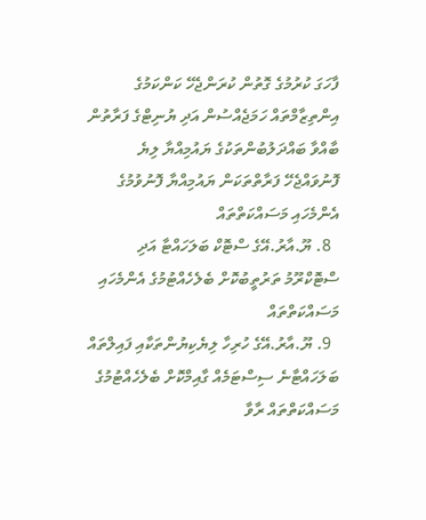ފާހަގަ ކުރުމުގެ ގޮތުން ކުރަންޖެހޭ ކަންކަމުގެ އިންތިޒާމްތައް ހަމަޖެއްސުން އަދި ޔުނިޓްގެ ފަރާތުން  ބާއްވާ ބައްދަލުބުންތަކުގެ ޔައުމިއްޔާ ލިޔެ ފޮނުވައްޖެހޭ ފަރާތްތަކަން ޔައުމިއްޔާ ފޮނުވުމުގެ އެންމެހައި މަސައްކަތްތައް
  8. ޔޫ.އާރު.އޭގެ ސްޓޮކް ބަލަހައްޓާ އަދި ސްޓޮކްރޫމު ތަރުތީބުކޮށް ބެލެހެއްޓުމުގެ އެންމެހައި މަސައްކަތްތައް
  9. ޔޫ.އާރު.އޭގެ ހުރިހާ ލިޔެކިޔުންތަކާއި ފައިލްތައް ބަލަހައްޓާނެ ސިސްޓަމެއް ގާއިމްކޮށް ބެލެހެއްޓުމުގެ މަސައްކަތްތައް ރާވާ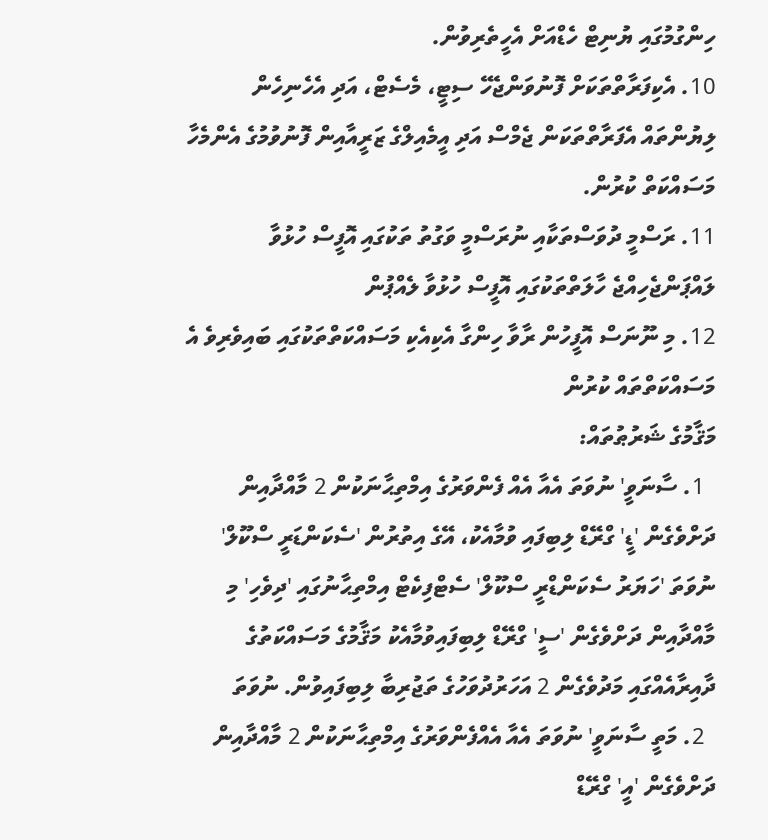ހިންގުމުގައި ޔުނިޓް ހެޑްއަށް އެހީތެރިވުން.
10. އެކިފަރާތްތަކަށް ފޮނުވަންޖެހޭ ސިޓީ، މެސެޓް، އަދި އެހެނިހެން ލިޔުންތައް އެފަރާތްތަކަން ޖެމްސް އަދި އީމެއިލްގެ ޒަރީއާއިން ފޮނުވުމުގެ އެންމެހާ މަސައްކަތް ކުރުން.
11. ރަސްމީ ދުވަސްތަކާއި ނުރަސްމީ ވަގުތު ތަކުގައި އޮފީސް ހުޅުވާ ލައްޕަންޖެހިއްޖެ ހާލަތްތަކުގައި އޮފީސް ހުޅުވާ ލެއްޕުން
12. މި ނޫނަސް އޮފީހުން ރާވާ ހިންގާ އެކިއެކި މަސައްކަތްތަކުގައި ބައިވެރިވެ އެ މަސައްކަތްތައް ކުރުން
މަޤާމުގެ ޝަރުޠުތައް:
  1. ސާނަވީ' ނުވަތަ އެއާ އެއް ފެންވަރުގެ އިމްތިޙާނަކުން 2 މާއްދާއިން ދަށްވެގެން 'ޑީ' ގްރޭޑް ލިބިފައި ވުމާއެކު، އޭގެ އިތުރުން 'ސެކަންޑަރީ ސްކޫލް' ނުވަތަ 'ހަޔަރު ސެކަންޑްރީ ސްކޫލް' ސެޓްފިކެޓް އިމްތިޙާނުގައި 'ދިވެހި' މި މާއްދާއިން ދަށްވެގެން 'ސީ' ގްރޭޑް ލިބިފައިވުމާއެކު މަޤާމުގެ މަސައްކަތުގެ ދާއިރާއެއްގައި މަދުވެގެން 2 އަހަރުދުވަހުގެ ތަޖުރިބާ ލިބިފައިވުން. ނުވަތަ
  2. މަތީ ސާނަވީ' ނުވަތަ އެއާ އެއްފެންވަރުގެ އިމްތިޙާނަކުން 2 މާއްދާއިން ދަށްވެގެން 'އީ' ގްރޭޑް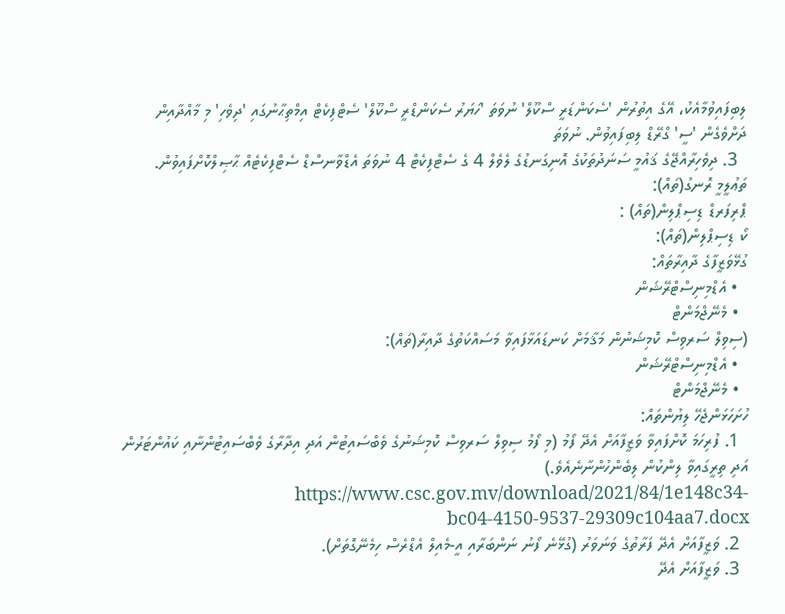ލިބިފައިވުމާއެކު، އޭގެ އިތުރުން 'ސެކަންޑަރީ ސްކޫލް' ނުވަތަ 'ހަޔަރު ސެކަންޑްރީ ސްކޫލް' ސެޓްފިކެޓް އިމްތިޙާނުގައި 'ދިވެހި' މި މާއްދާއިން ދަށްވެގެން 'ސީ' ގްރޭޑް ލިބިފައިވުން. ނުވަތަ
  3. ދިވެހިރާއްޖޭގެ ޤައުމީ ސަނަދުތަކުގެ އޮނިގަނޑުގެ ލެވެލް 4 ގެ ސެޓްފިކެޓް 4 ނުވަތަ އެޑްވާނސްޑް ސެޓްފިކެޓެއް ޙާޞިލްކޮށްފައިވުން.
ތަޢުލީމީ ރޮނގު(ތައް):
ޕްރިފަރޑް ޑިސިޕްލިން(ތައް) :
ކޯ ޑިސިޕްލިން(ތައް):
ގުޅޭވަޒީފާގެ ދާއިރާތައް:
  • އެޑްމިނިސްޓްރޭޝަން
  • މެނޭޖްމަންޓް
(ސިވިލް ސަރވިސް ކޮމިޝަނުން މަޤާމަށް ކަނޑައަޅާފައިވާ މަސައްކަތުގެ ދާއިރާ(ތައް):
  • އެޑްމިނިސްޓްރޭޝަން
  • މެނޭޖްމަންޓް
ހުށަހަޅަންޖެހޭ ލިޔުންތައް:
  1. ފުރިހަމަ ކޮށްފައިވާ ވަޒީފާއަށް އެދޭ ފޯމު (މި ފޯމު ސިވިލް ސަރވިސް ކޮމިޝަނުގެ ވެބްސައިޓުން އަދި އިދާރާގެ ވެބްސައިޓުންނާއި ކައުންޓަރުން އަދި ތިރީގައިވާ ލިންކުން ލިބެންހުންނާނެއެވެ.) https://www.csc.gov.mv/download/2021/84/1e148c34-bc04-4150-9537-29309c104aa7.docx
  2. ވަޒީފާއަށް އެދޭ ފަރާތުގެ ވަނަވަރު (ގުޅޭނެ ފޯނު ނަންބަރާއި އީ-މެއިލް އެޑްރެސް ހިމެނޭގޮތަށް).
  3. ވަޒީފާއަށް އެދޭ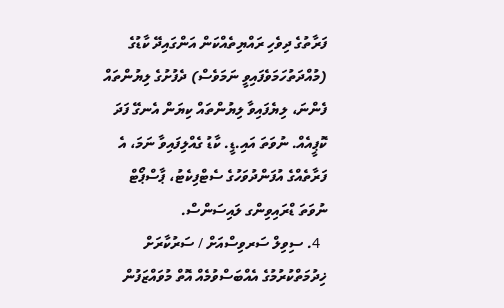ފަރާތުގެ ދިވެހި ރައްޔިތެއްކަން އަންގައިދޭ ކާޑުގެ (މުއްދަތުހަމަވެފައިވީ ނަމަވެސް) ދެފުށުގެ ލިޔުންތައް ފެންނަ، ލިޔެފައިވާ ލިޔުންތައް ކިޔަން އެނގޭ ފަދަ ކޮޕީއެއް. ނުވަތަ އައި.ޑީ. ކާޑު ގެއްލިފައިވާ ނަމަ، އެ ފަރާތެއްގެ އުފަންދުވަހުގެ ސެޓްފިކެޓު، ޕާސްޕޯޓް ނުވަތަ ޑްރައިވިންގ ލައިސަންސް.
  4. ސިވިލް ސަރވިސްއަށް / ސަރުކާރަށް ޚިދުމަތްކުރުމުގެ އެއްބަސްވުމެއް އޮތް މުވައްޒަފުން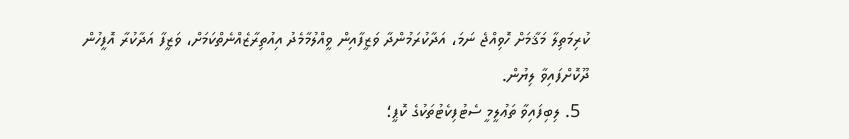ކުރިމަތިލާ މަޤާމަށް ހޮވިއްޖެ ނަމަ، އަދާކުރަމުންދާ ވަޒީފާއިން ވީއްލުމާމެދު އިއުތިރާޒެއްނެތްކަމަށް، ވަޒީފާ އަދާކުރާ އޮފީހުން ދޫކޮށްފައިވާ ލިޔުން.
  5. ލިބިފައިވާ ތަޢުލީމީ ސެޓުފިކެޓުތަކުގެ ކޮޕީ؛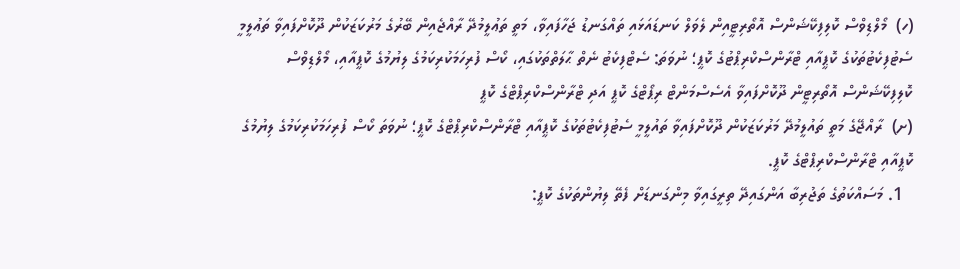(ހ)  މޯލްޑިވްސް ކޮލިފިކޭޝަންސް އޮތޯރިޓީއިން ލެވަލް ކަނޑައަޅައި ތައްގަނޑު ޖަހާފައިވާ، މަތީ ތަޢުލީމުދޭ ރާއްޖެއިން ބޭރުގެ މަރުކަޒަކުން ދޫކޮށްފައިވާ ތަޢުލީމީ ސެޓުފިކެޓުތަކުގެ ކޮޕީއާއި ޓްރާންސްކްރިޕްޓުގެ ކޮޕީ؛ ނުވަތަ: ސެޓްފިކެޓު ނެތް ޙާލަތްތަކުގައި، ކޯސް ފުރިހަމަކުރިކަމުގެ ލިޔުމުގެ ކޮޕީއާއި، މޯލްޑިވްސް ކޮލިފިކޭޝަންސް އޮތޯރިޓީން ދޫކޮށްފައިވާ އެސެސްމަންޓް ރިޕޯޓްގެ ކޮޕީ އަދި ޓްރާންސްކްރިޕްޓްގެ ކޮޕީ
(ށ)  ރާއްޖޭގެ މަތީ ތައުލީމުދޭ މަރުކަޒަކުން ދޫކޮށްފައިވާ ތައުލީމީ ސެޓުފިކެޓުތަކުގެ ކޮޕީއާއި ޓްރާންސްކްރިޕްޓްގެ ކޮޕީ؛ ނުވަތަ ކޯސް ފުރިހަމަކުރިކަމުގެ ލިޔުމުގެ ކޮޕީއާއި ޓްރާންސްކްރިޕްޓްގެ ކޮޕީ.
  1. މަސައްކަތުގެ ތަޖުރިބާ އަންގައިދޭ ތިރީގައިވާ މިންގަނޑަށް ފެތޭ ލިޔުންތަކުގެ ކޮޕީ: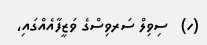(ހ)   ސިވިލް ސަރވިސްގެ ވަޒީފާއެއްގައި،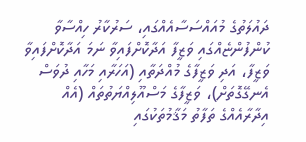ދައުލަތުގެ މުއައްސަސާއެއްގައި، ސަރުކާރު ހިއްސާވާ ކުންފުންޏެއްގައި ވަޒީފާ އަދާކޮށްފައިވާ ނަމަ އަދާކޮށްފައިވާ ވަޒީފާ، އަދި ވަޒީފާގެ މުއްދަތާއި (އަހަރާއި މަހާއި ދުވަސް އެނގޭގޮތަށް)، ވަޒީފާގެ މަސްއޫލިއްޔަތުތައް (އެއް އިދާރާއެއްގެ ތަފާތު މަޤާމުތަކުގައި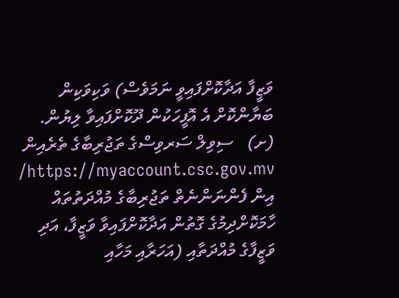ވަޒީފާ އަދާކޮށްފައިވީ ނަމަވެސް) ވަކިވަކިން ބަޔާންކޮށް އެ އޮފީހަކުން ދޫކޮށްފައިވާ ލިޔުން.
(ށ)   ސިވިލް ސަރވިސްގެ ތަޖުރިބާގެ ތެރެއިން https://myaccount.csc.gov.mv/ އިން ފެންނަންނެތް ތަޖުރިބާގެ މުއްދަތުތައް ހާމަކޮށްދިމުގެ ގޮތުން އަދާކޮށްފައިވާ ވަޒީފާ، އަދި ވަޒީފާގެ މުއްދަތާއި (އަހަރާއި މަހާއި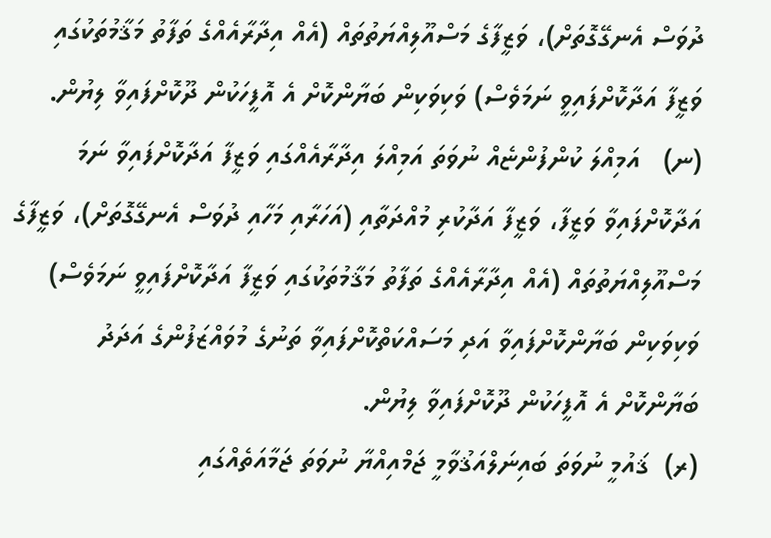ދުވަސް އެނގޭގޮތަށް)، ވަޒީފާގެ މަސްއޫލިއްޔަތުތައް (އެއް އިދާރާއެއްގެ ތަފާތު މަޤާމުތަކުގައި ވަޒީފާ އަދާކޮށްފައިވީ ނަމަވެސް) ވަކިވަކިން ބަޔާންކޮށް އެ އޮފީހަކުން ދޫކޮށްފައިވާ ލިޔުން.
(ނ)   އަމިއްލަ ކުންފުންޏެއް ނުވަތަ އަމިއްލަ އިދާރާއެއްގައި ވަޒީފާ އަދާކޮށްފައިވާ ނަމަ އަދާކޮށްފައިވާ ވަޒީފާ، ވަޒީފާ އަދާކުރި މުއްދަތާއި (އަހަރާއި މަހާއި ދުވަސް އެނގޭގޮތަށް)، ވަޒީފާގެ މަސްއޫލިއްޔަތުތައް (އެއް އިދާރާއެއްގެ ތަފާތު މަޤާމުތަކުގައި ވަޒީފާ އަދާކޮށްފައިވީ ނަމަވެސް) ވަކިވަކިން ބަޔާންކޮށްފައިވާ އަދި މަސައްކަތްކޮށްފައިވާ ތަނުގެ މުވައްޒަފުންގެ އަދަދު ބަޔާންކޮށް އެ އޮފީހަކުން ދޫކޮށްފައިވާ ލިޔުން.
(ރ)  ޤައުމީ ނުވަތަ ބައިނަލްއަޤުވާމީ ޖަމްއިއްޔާ ނުވަތަ ޖަމާއަތެއްގައި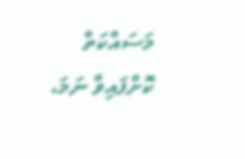މަސައްކަތް ކޮށްފައިވާ ނަމަ،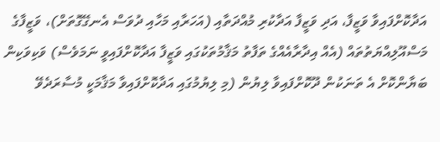އަދާކޮށްފައިވާ ވަޒީފާ، އަދި ވަޒީފާ އަދާކުރި މުއްދަތާއި (އަހަރާއި މަހާއި ދުވަސް އެނގޭގޮތަށް)، ވަޒީފާގެ މަސްއޫލިއްޔަތުތައް (އެއް އިދާރާއެއްގެ ތަފާތު މަޤާމުތަކުގައި ވަޒީފާ އަދާކޮށްފައިވީ ނަމަވެސް) ވަކިވަކިން ބަޔާންކޮށް އެ ތަނަކުން ދޫކޮށްފައިވާ ލިޔުން (މި ލިޔުމުގައި އަދާކޮށްފައިވާ މަޤާމަކީ މުސާރަދެވޭ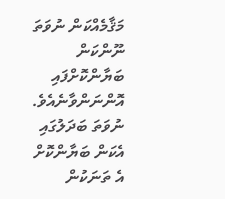މަޤާމެއްކަން ނުވަތަ ނޫންކަން ބަޔާންކޮށްފައި އޮންނަންވާނެއެވެ. ނުވަތަ ބަދަލުގައި އެކަން ބަޔާންކޮށް އެ ތަނަކުން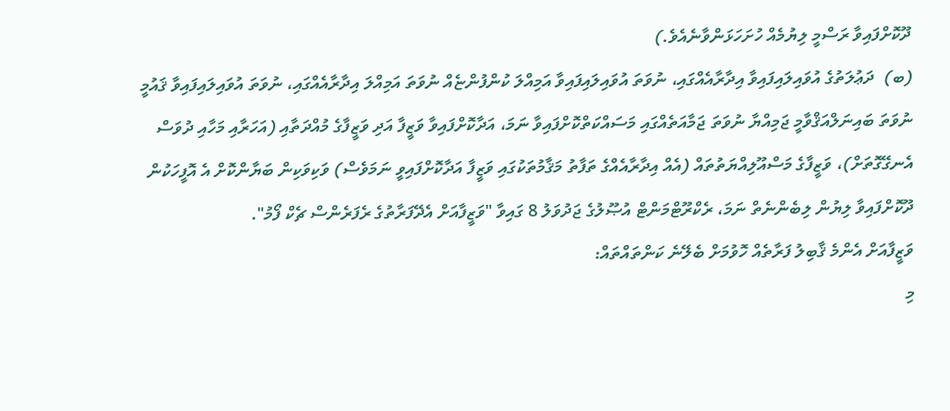ދޫކޮށްފައިވާ ރަސްމީ ލިޔުމެއް ހުށަހަޅަންވާނެއެވެ.)
(ބ)  ދަޢުލަތުގެ އުވައިލައިފައިވާ އިދާރާއެއްގައި، ނުވަތަ އުވައިލައިފައިވާ އަމިއްލަ ކުންފުންޏެއް ނުވަތަ އަމިއްލަ އިދާރާއެއްގައި، ނުވަތަ އުވައިލައިފައިވާ ޤައުމީ ނުވަތަ ބައިނަލްއަޤްވާމީ ޖަމިއްޔާ ނުވަތަ ޖަމާއަތެއްގައި މަސައްކަތްކޮށްފައިވާ ނަމަ، އަދާކޮށްފައިވާ ވަޒީފާ އަދި ވަޒީފާގެ މުއްދަތާއި (އަހަރާއި މަހާއި ދުވަސް އެނގޭގޮތަށް)، ވަޒީފާގެ މަސްއޫލިއްޔަތުތައް (އެއް އިދާރާއެއްގެ ތަފާތު މަޤާމުތަކުގައި ވަޒީފާ އަދާކޮށްފައިވީ ނަމަވެސް) ވަކިވަކިން ބަޔާންކޮށް އެ އޮފީހަކުން ދޫކޮށްފައިވާ ލިޔުން ލިބެންނެތް ނަމަ، ރެކްރޫޓްމަންޓް އުޞޫލުގެ ޖަދުވަލު 8 ގައިވާ "ވަޒީފާއަށް އެދޭފަރާތުގެ ރެފަރެންސް ޗެކް ފޯމު".
ވަޒީފާއަށް އެންމެ ޤާބިލު ފަރާތެއް ހޮވުމަށް ބެލޭނެ ކަންތައްތައް:
މި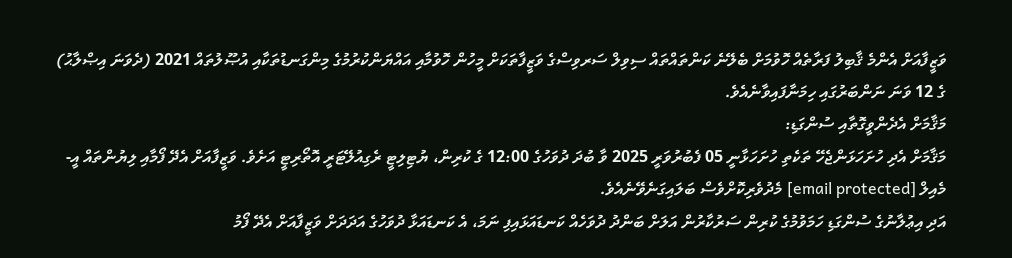ވަޒީފާއަށް އެންމެ ޤާބިލު ފަރާތެއް ހޮވުމަށް ބެލޭނެ ކަންތައްތައް ސިވިލް ސަރވިސްގެ ވަޒީފާތަކަށް މީހުން ހޮވުމާއި އައްޔަންކުރުމުގެ މިންގަނޑުތަކާއި އުޞޫލުތައް 2021 (ދެވަނަ އިޞްލާޙު) ގެ 12 ވަނަ ނަންބަރުގައި ހިމަނާފައިވާނެއެވެ.
މަޤާމަށް އެދެންވީގޮތާއި ސުންގަޑި:
މަޤާމަށް އެދި ހުށަހަޅަންޖެހޭ ތަކެތި ހުށަހަޅާނީ 05 ފެބުރުވަރީ 2025 ވާ ބުދަ ދުވަހުގެ 12:00 ގެ ކުރިން، ޔުޓިލިޓީ ރެގިއުލޭޓަރީ އޮތޯރިޓީ އަށެވެ. ވަޒީފާއަށް އެދޭ ފޯމާއި ލިޔުންތައް އީ-މެއިލް [email protected] މެދުވެރިކޮށްވެސް ބަލައިގަނެވޭނެއެވެ.
އަދި އިޢުލާނުގެ ސުންގަޑި ހަމަވުމުގެ ކުރިން ސަރުކާރުން އަލަށް ބަންދު ދުވަހެއް ކަނޑައަޅައިފި ނަމަ، އެ ކަނޑައަޅާ ދުވަހުގެ އަދަދަށް ވަޒީފާއަށް އެދޭ ފޯމު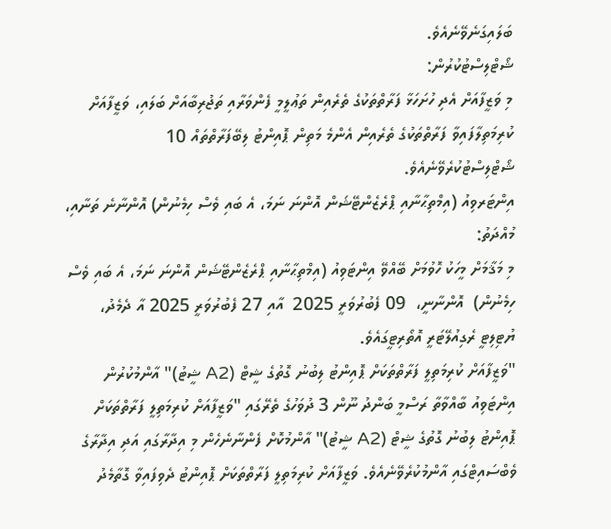ބަލައިގަނެވޭނެއެވެ.
ޝޯޓްލިސްޓުކުރުން:
މި ވަޒީފާއަށް އެދި ހުށަހަޅާ ފަރާތްތަކުގެ ތެރެއިން ތަޢުލީމީ ފެންވަރާއި ތަޖުރިބާއަށް ބަލައި، ވަޒީފާއަށް ކުރިމަތިލާފައިވާ ފަރާތްތަކުގެ ތެރެއިން އެންމެ މަތިން ޕޮއިންޓު ލިބޭފަރާތްތައް 10 ޝޯޓްލިސްޓުކުރެވޭނެއެވެ.
އިންޓަރވިއު (އިމްތިޙާނާއި ޕްރެޒެންޓޭޝަން އޮންނަ ނަމަ، އެ ބައި ވެސް ހިމެނުން) އޮންނާނެ ތަނާއި، މުއްދަތު:
މި މަޤާމަށް މީހަކު ހޮވުމަށް ބޭއްވޭ އިންޓަވިއު (އިމްތިޙާނާއި ޕްރެޒެންޓޭޝަން އޮންނަ ނަމަ، އެ ބައި ވެސް ހިމެނުން)  އޮންނާނީ،  09 ފެބުރުވަރީ 2025  އާއި 27 ފެބުރުވަރީ 2025 އާ ދެމެދު، ޔުޓިލިޓީ ރެގިއުލޭޓަރީ އޮތޯރިޓީގައެވެ.
"ވަޒީފާއަށް ކުރިމަތިލީ ފަރާތްތަކަށް ޕޮއިންޓު ލިބުނު ގޮތުގެ ޝީޓް (A2 ޝީޓު)" އާންމުކުރުން
އިންޓަވިއު ބާއްވާތާ ރަސްމީ ބަންދު ނޫން 3 ދުވަހުގެ ތެރޭގައި "ވަޒީފާއަށް ކުރިމަތިލީ ފަރާތްތަކަށް ޕޮއިންޓު ލިބުނު ގޮތުގެ ޝީޓް (A2 ޝީޓު)" އާންމުކޮށް ފެންނާނެހެން މި އިދާރާގައި އަދި އިދާރާގެ ވެބްސައިޓްގައި އާންމުކުރެވޭނެއެވެ. ވަޒީފާއަށް ކުރިމަތިލީ ފަރާތްތަކަށް ޕޮއިންޓު ދެވިފައިވާ ގޮތާމެދު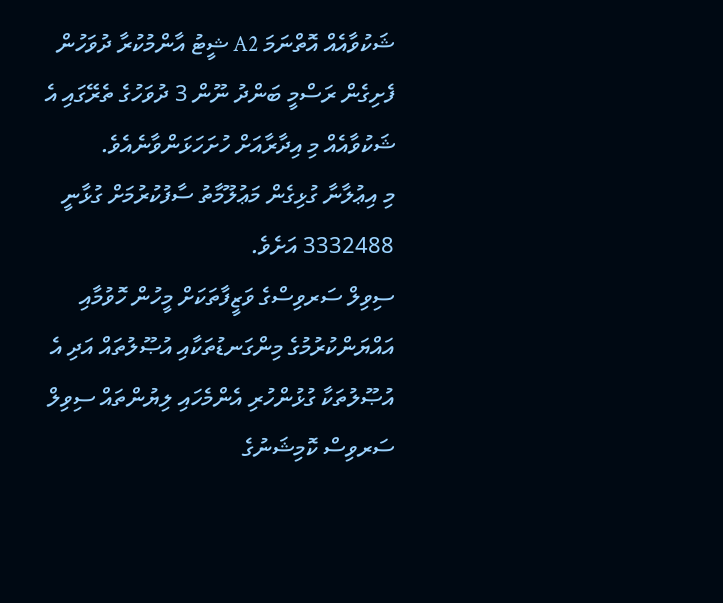ޝަކުވާއެއް އޮތްނަމަ A2 ޝީޓު އާންމުކުރާ ދުވަހުން ފެށިގެން ރަސްމީ ބަންދު ނޫން 3 ދުވަހުގެ ތެރޭގައި އެ ޝަކުވާއެއް މި އިދާރާއަށް ހުށަހަޅަންވާނެއެވެ.
މި އިޢުލާނާ ގުޅިގެން މަޢުލޫމާތު ސާފުކުރުމަށް ގުޅާނީ 3332488 އަށެވެ.
ސިވިލް ސަރވިސްގެ ވަޒީފާތަކަށް މީހުން ހޮވުމާއި އައްޔަންކުރުމުގެ މިންގަނޑުތަކާއި އުޞޫލުތައް އަދި އެ އުޞޫލުތަކާ ގުޅުންހުރި އެންމެހައި ލިޔުންތައް ސިވިލް ސަރވިސް ކޮމިޝަނުގެ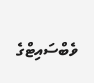ވެބްސައިޓްގެ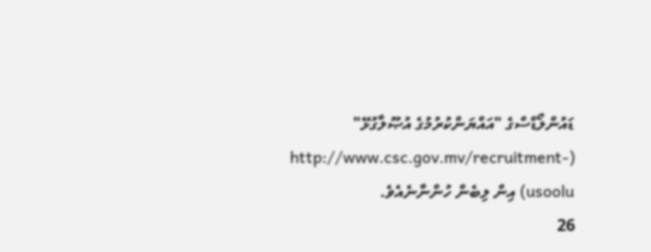ޑައުންލޯޑްސްގެ "އައްޔަންކުރުމުގެ އުޞޫލާގުޅޭ" (http://www.csc.gov.mv/recruitment-usoolu) އިން ލިބެން ހުންނާނެއެވެ.
26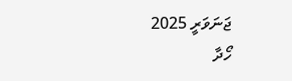ޖަނަވަރީ 2025
ހޯދާ